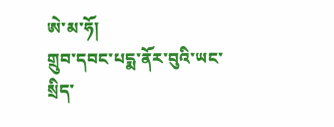ཨེ་མ་ཧོ།
གྲུབ་དབང་པདྨ་ནོར་བུའི་ཡང་སྲིད་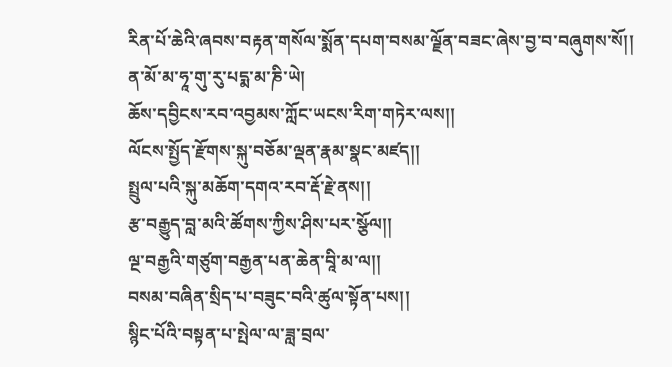རིན་པོ་ཆེའི་ཞབས་བརྟན་གསོལ་སྨོན་དཔག་བསམ་ལྗོན་བཟང་ཞེས་བྱ་བ་བཞུགས་སོ།།
ན་མོ་མ་ཧཱ་གུ་རུ་པདྨ་མ་ཎི་ཡེ།
ཆོས་དབྱིངས་རབ་འབྱམས་ཀློང་ཡངས་རིག་གཏེར་ལས།།
ལོངས་སྤྱོད་རྫོགས་སྐུ་བཅོམ་ལྡན་རྣམ་སྣང་མཛད།།
སྤྲུལ་པའི་སྐུ་མཆོག་དགའ་རབ་རྡོ་རྗེ་ནས།།
རྩ་བརྒྱུད་བླ་མའི་ཚོགས་ཀྱིས་ཤིས་པར་སྩོལ།།
ལྔ་བརྒྱའི་གཙུག་བརྒྱན་པན་ཆེན་བཱི་མ་ལ།།
བསམ་བཞིན་སྲིད་པ་བཟུང་བའི་ཚུལ་སྟོན་པས།།
སྙིང་པོའི་བསྟན་པ་སྤེལ་ལ་ཟླ་བྲལ་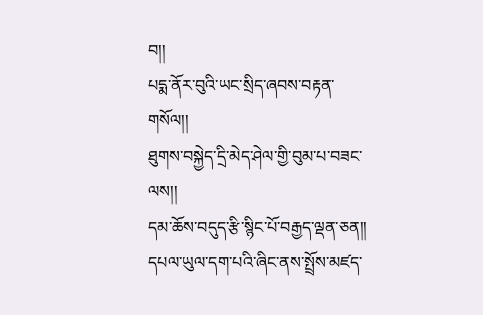བ།།
པདྨ་ནོར་བུའི་ཡང་སྲིད་ཞབས་བརྟན་གསོལ།།
ཐུགས་བསྐྱེད་དྲི་མེད་ཤེལ་གྱི་བུམ་པ་བཟང་ལས།།
དམ་ཆོས་བདུད་རྩི་སྙིང་པོ་བརྒྱད་ལྡན་ཅན།།
དཔལ་ཡུལ་དག་པའི་ཞིང་ནས་སྤྲོས་མཛད་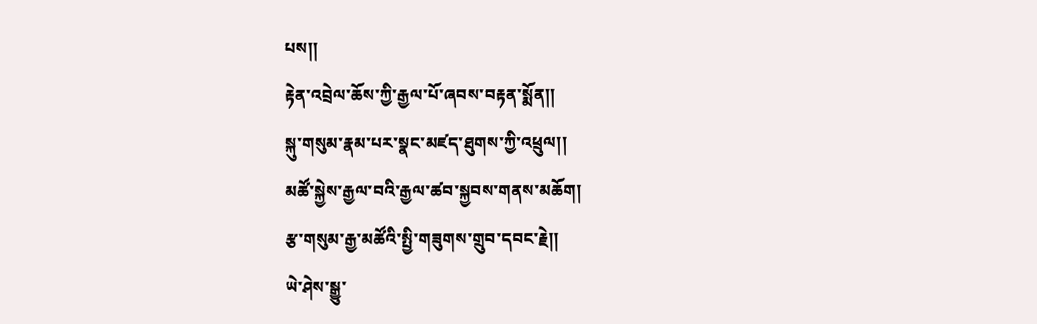པས།།
རྟེན་འབྲེལ་ཆོས་ཀྱི་རྒྱལ་པོ་ཞབས་བརྟན་སྨོན།།
སྐུ་གསུམ་རྣམ་པར་སྣང་མཛད་ཐུགས་ཀྱི་འཕྲུལ།།
མཚོ་སྐྱེས་རྒྱལ་བའི་རྒྱལ་ཚབ་སྐྱབས་གནས་མཆོག།
རྩ་གསུམ་རྒྱ་མཚོའི་སྤྱི་གཟུགས་གྲུབ་དབང་རྗེ།།
ཡེ་ཤེས་སྒྱུ་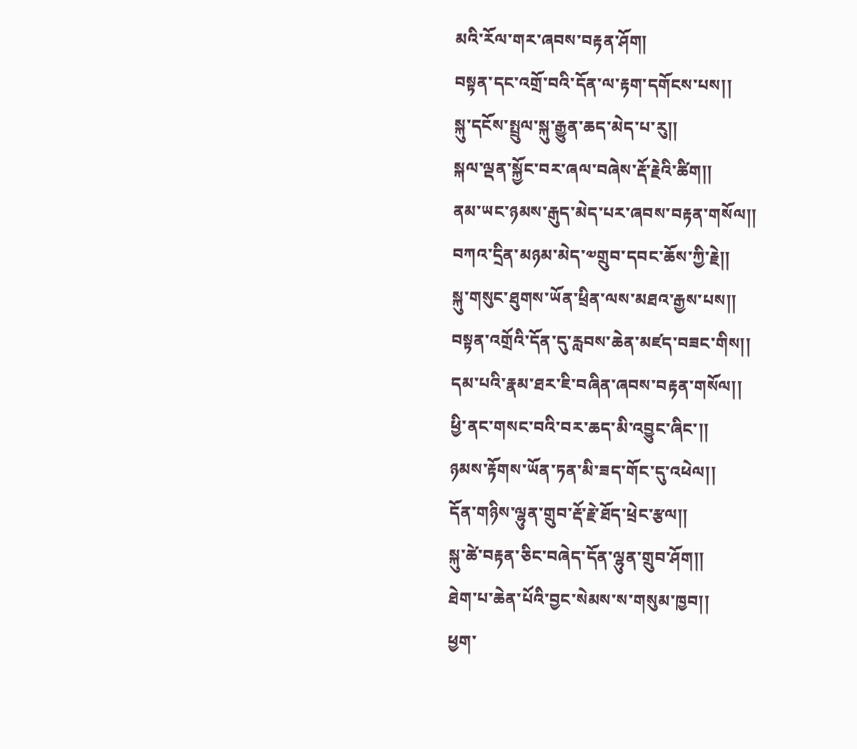མའི་རོལ་གར་ཞབས་བརྟན་ཤོག།
བསྟན་དང་འགྲོ་བའི་དོན་ལ་རྟག་དགོངས་པས།།
སྐུ་དངོས་སྤྲུལ་སྐུ་རྒྱུན་ཆད་མེད་པ་རུ།།
སྐལ་ལྡན་སྐྱོང་བར་ཞལ་བཞེས་རྡོ་རྗེའི་ཚིག།།
ནམ་ཡང་ཉམས་རྒུད་མེད་པར་ཞབས་བརྟན་གསོལ།།
བཀའ་དྲིན་མཉམ་མེད་༧གྲུབ་དབང་ཆོས་ཀྱི་རྗེ།།
སྐུ་གསུང་ཐུགས་ཡོན་ཕྲིན་ལས་མཐའ་རྒྱས་པས།།
བསྟན་འགྲོའི་དོན་དུ་རླབས་ཆེན་མཛད་བཟང་གིས།།
དམ་པའི་རྣམ་ཐར་ཇི་བཞིན་ཞབས་བརྟན་གསོལ།།
ཕྱི་ནང་གསང་བའི་བར་ཆད་མི་འབྱུང་ཞིང་།།
ཉམས་རྟོགས་ཡོན་ཏན་མི་ཟད་གོང་དུ་འཕེལ།།
དོན་གཉིས་ལྷུན་གྲུབ་རྡོ་རྗེ་ཐོད་ཕྲེང་རྩལ།།
སྐུ་ཚེ་བརྟན་ཅིང་བཞེད་དོན་ལྷུན་གྲུབ་ཤོག།།
ཐེག་པ་ཆེན་པོའི་བྱང་སེམས་ས་གསུམ་ཁྱབ།།
ཕྱག་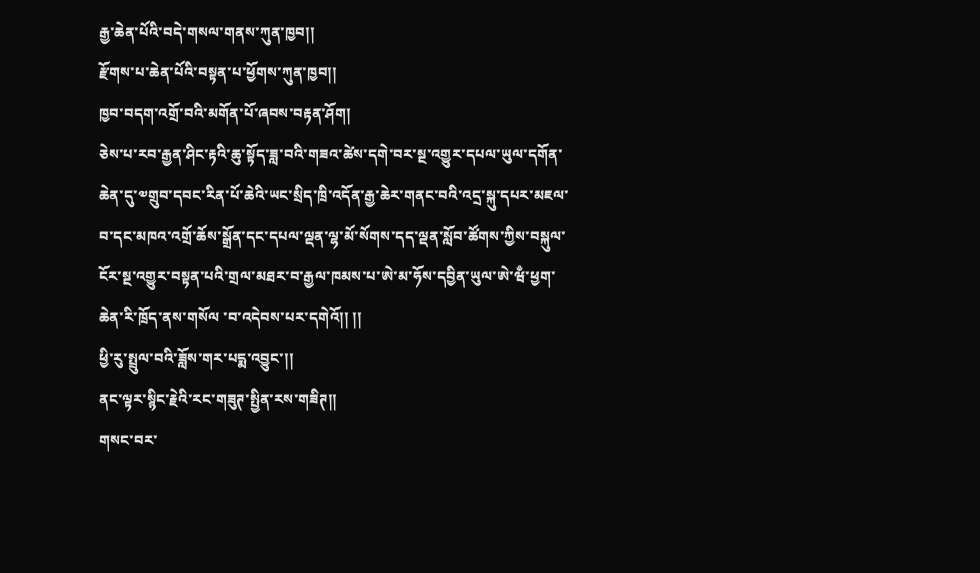རྒྱ་ཆེན་པོའི་བདེ་གསལ་གནས་ཀུན་ཁྱབ།།
རྫོགས་པ་ཆེན་པོའི་བསྟན་པ་ཕྱོགས་ཀུན་ཁྱབ།།
ཁྱབ་བདག་འགྲོ་བའི་མགོན་པོ་ཞབས་བརྟན་ཤོག།
ཅེས་པ་རབ་རྒྱན་ཤིང་རྟའི་ཆུ་སྟོད་ཟླ་བའི་གཟའ་ཚེས་དགེ་བར་སྔ་འགྱུར་དཔལ་ཡུལ་དགོན་ཆེན་དུ་༧གྲུབ་དབང་རིན་པོ་ཆེའི་ཡང་སྲིད་ཁྲི་འདོན་རྒྱ་ཆེར་གནང་བའི་འདྲ་སྐུ་དཔར་མཇལ་བ་དང་མཁའ་འགྲོ་ཆོས་སྒྲོན་དང་དཔལ་ལྡན་ལྷ་མོ་སོགས་དད་ལྡན་སློབ་ཚོགས་ཀྱིས་བསྐུལ་ངོར་སྔ་འགྱུར་བསྟན་པའི་གྲལ་མཐར་བ་རྒྱལ་ཁམས་པ་ཨེ་མ་ཧོས་དབྱིན་ཡུལ་ཨེ་ཝྃ་ཕྱག་ཆེན་རི་ཁྲོད་ནས་གསོལ ་བ་འདེབས་པར་དགེའོ།། །།
ཕྱི་རུ་སྤྲུལ་བའི་ཟློས་གར་པདྨ་འབྱུང་།།
ནང་ལྟར་སྙིང་རྗེའི་རང་གཟུཊ་སྤྱིན་རས་གཟིཊ།།
གསང་བར་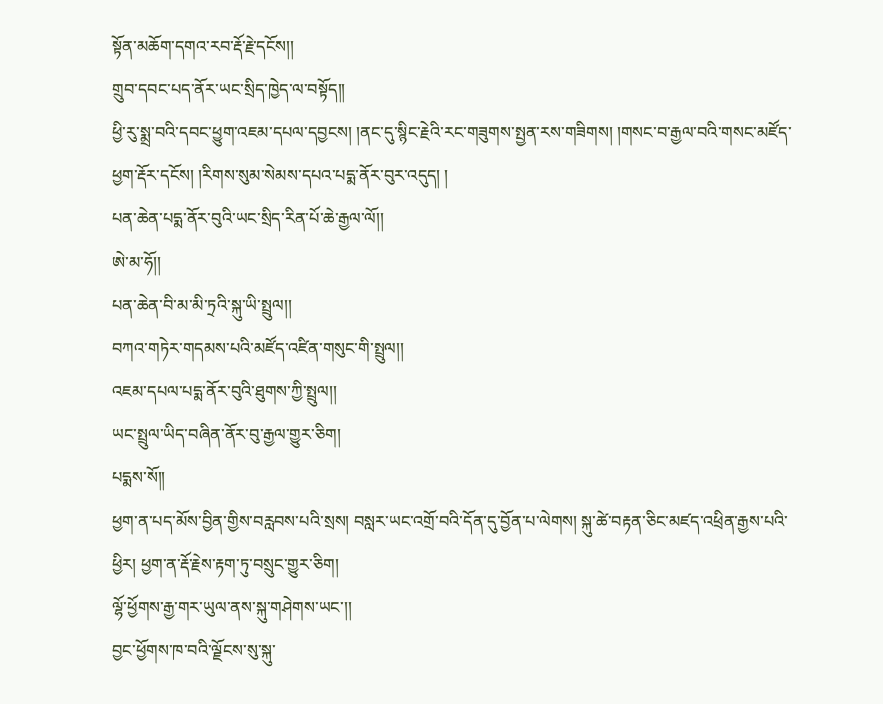སྟོན་མཆོག་དགའ་རབ་རྡོ་རྗེ་དངོས།།
གྲུབ་དབང་པད་ནོར་ཡང་སྲིད་ཁྱེད་ལ་བསྟོད།།
ཕྱི་རུ་སྨྲ་བའི་དབང་ཕྱུག་འཇམ་དཔལ་དབྱངས། །ནང་དུ་སྙིང་རྗེའི་རང་གཟུགས་སྤྱན་རས་གཟིགས། །གསང་བ་རྒྱལ་བའི་གསང་མཛོད་ཕྱག་རྡོར་དངོས། །རིགས་སུམ་སེམས་དཔའ་པདྨ་ནོར་བུར་འདུད། །
པན་ཆེན་པདྨ་ནོར་བུའི་ཡང་སྲིད་རིན་པོ་ཆེ་རྒྱལ་ལོ།།
ཨེ་མ་ཧོ།།
པན་ཆེན་བི་མ་མི་ཏྲའི་སྐུ་ཡི་སྤྲུལ།།
བཀའ་གཏེར་གདམས་པའི་མཛོད་འཛིན་གསུང་གི་སྤྲུལ།།
འཇམ་དཔལ་པདྨ་ནོར་བུའི་ཐུགས་ཀྱི་སྤྲུལ།།
ཡང་སྤྲུལ་ཡིད་བཞིན་ནོར་བུ་རྒྱལ་གྱུར་ཅིག།
པདྨས་སོ།།
ཕྱག་ན་པད་མོས་བྱིན་གྱིས་བརླབས་པའི་སྲས། བསླར་ཡང་འགྲོ་བའི་དོན་དུ་བྱོན་པ་ལེགས། སྐུ་ཚེ་བརྟན་ཅིང་མཛད་འཕྲིན་རྒྱས་པའི་ཕྱིར། ཕྱག་ན་རྡོ་རྗེས་རྟག་ཏུ་བསྲུང་གྱུར་ཅིག།
ལྷོ་ཕྱོགས་རྒྱ་གར་ཡུལ་ནས་སྐུ་གཤེགས་ཡང་།།
བྱང་ཕྱོགས་ཁ་བའི་ལྗོངས་སུ་སྐུ་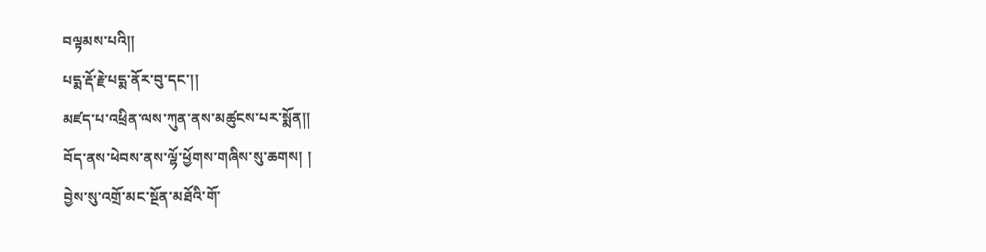བལྟམས་པའི།།
པདྨ་རྡོ་རྗེ་པདྨ་ནོར་བུ་དང་།།
མཛད་པ་འཕྲིན་ལས་ཀུན་ནས་མཚུངས་པར་སྨོན།།
བོད་ནས་ཕེབས་ནས་ལྷོ་ཕྱོགས་གཞིས་སུ་ཆགས། །
བྱེས་སུ་འགྲོ་མང་སྔོན་མཐོའི་གོ་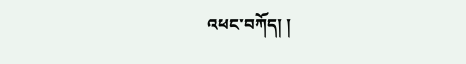འཕང་བཀོད། །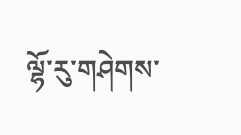ལྷོ་རུ་གཤེགས་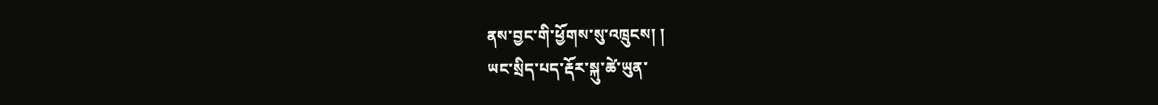ནས་བྱང་གི་ཕྱོགས་སུ་འཁྲུངས། །
ཡང་སྲིད་པད་རྡོར་སྐུ་ཚེ་ཡུན་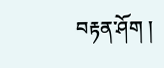བརྟན་ཤོག །